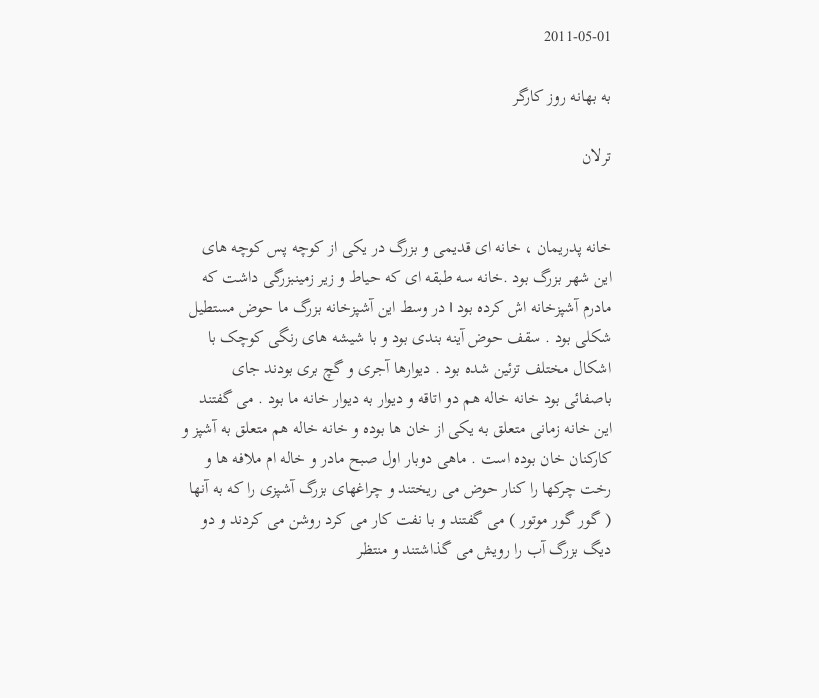2011-05-01

به بهانه روز کارگر

ترلان


خانه پدریمان ، خانه ای قدیمی و بزرگ در یکی از کوچه پس کوچه های این شهر بزرگ بود .خانه سه طبقه ای که حیاط و زیر زمینبزرگی داشت که مادرم آشپزخانه اش کرده بود । در وسط این آشپزخانه بزرگ ما حوض مستطیل شکلی بود . سقف حوض آینه بندی بود و با شیشه های رنگی کوچک با اشکال مختلف تزئین شده بود . دیوارها آجری و گچ بری بودند جای باصفائی بود خانه خاله هم دو اتاقه و دیوار به دیوار خانه ما بود . می گفتند این خانه زمانی متعلق به یکی از خان ها بوده و خانه خاله هم متعلق به آشپز و کارکنان خان بوده است . ماهی دوبار اول صبح مادر و خاله ام ملافه ها و رخت چرکها را کنار حوض می ریختند و چراغهای بزرگ آشپزی را که به آنها ( گور گور موتور ) می گفتند و با نفت کار می کرد روشن می کردند و دو دیگ بزرگ آب را رویش می گذاشتند و منتظر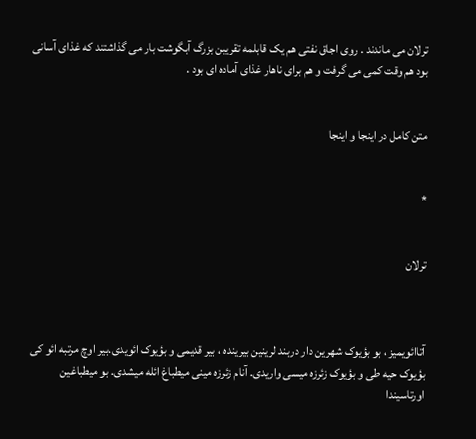ترلان می ماندند . روی اجاق نفتی هم یک قابلمه تقریبن بزرگ آبگوشت بار می گذاشتند که غذای آسانی بود هم وقت کمی می گرفت و هم برای ناهار غذای آماده ای بود .


متن کامل در اینجا و اینجا


*


ترلان



آتاائویمیز ، بو بؤیوک شهرین دار دربند لرینین بیرینده ، بیر قدیمی و بؤیوک ائویدی.بیر اوچ مرتبه ائو کی بؤیوک حیه طی و بؤیوک زئرزه میسی واریدی. آنام زئرزه مینی میطباغ ائله میشدی. بو میطباغین اورتاسیندا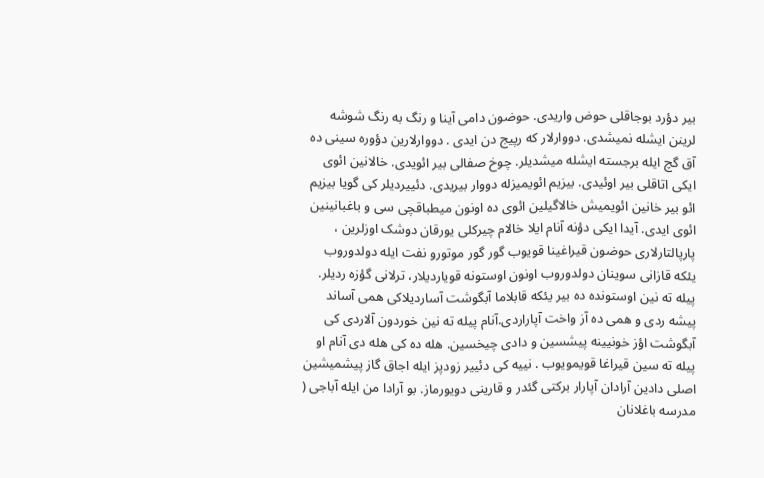بیر دؤرد بوجاقلی حوض واریدی. حوضون دامی آینا و رنگ به رنگ شوشه لرینن ایشله نمیشدی. دووارلار که رپیج دن ایدی . دووارلارین دؤوره سینی ده آق گچ ایله برجسته ایشله میشدیلر. چوخ صفالی بیر ائویدی. خالانین ائوی ایکی اتاقلی بیر اوئیدی. بیزیم ائویمیزله دووار بیریدی. دئییردیلر کی گویا بیزیم ائو بیر خانین ائویمیش خالاگیلین ائوی ده اونون میطباقچی سی و باغبانینین ائوی ایدی. آیدا ایکی دؤنه آنام ایلا خالام چیرکلی یورقان دوشک اوزلرین ، پارپالتارلاری حوضون قیراغینا قویوب گور گور موتورو نفت ایله دولدوروب یئکه قازانی سوینان دولدوروب اونون اوستونه قویاردیلار، ترلانی گؤزه ردیلر. پیله ته نین اوستونده ده بیر یئکه قابلاما آبگوشت آساردیلاکی همی آساند پیشه ردی و همی ده آز واخت آپاراردی.آنام پیله ته نین خوردون آلاردی کی آبگوشت اؤز خونیینه پیشسین و دادی چیخسین. هله ده کی هله دی آنام او پیله ته سین قیراغا قویمویوب . نییه کی دئییر زودپز ایله اجاق گاز پیشمیشین اصلی دادین آرادان آپارار برکتی گئدر و قارینی دویورماز. بو آرادا من ایله آباجی ( مدرسه باغلانان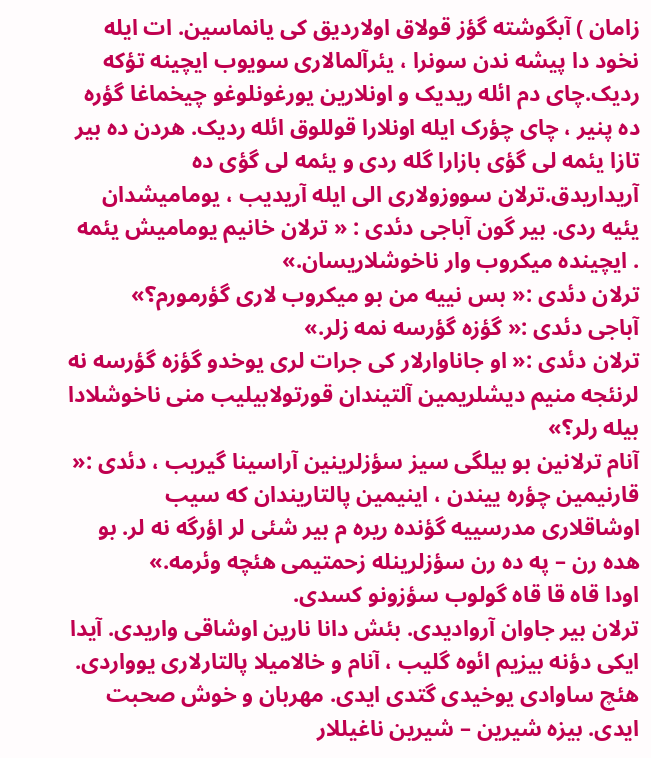زامان ) آبگوشته گؤز قولاق اولاردیق کی یانماسین. ات ایله نخود دا پیشه ندن سونرا ، یئرآلمالاری سویوب ایچینه تؤکه ردیک.چای دم ائله ریدیک و اونلارین یورغونلوغو چیخماغا گؤره ده پنیر ، چای چؤرک ایله اونلارا قوللوق ائله ردیک. هردن ده بیر تازا یئمه لی گؤی بازارا گله ردی و یئمه لی گؤی ده آریداریدق.ترلان سووزولاری الی ایله آریدیب ، یومامیشدان یئیه ردی. بیر گون آباجی دئدی : « ترلان خانیم یومامیش یئمه . ایچینده میکروب وار ناخوشلاریسان.»
ترلان دئدی :« بس نییه من بو میکروب لاری گؤرمورم؟»
آباجی دئدی :« گؤزه گؤرسه نمه زلر.»
ترلان دئدی :« او جاناوارلار کی جرات لری یوخدو گؤزه گؤرسه نه لرنئجه منیم دیشلریمین آلتیندان قورتولابیلیب منی ناخوشلادا بیله رلر؟»
آنام ترلانین بو بیلگی سیز سؤزلرینین آراسینا گیریب ، دئدی :« قارنیمین چؤره ییندن ، اینیمین پالتاریندان که سیب اوشاقلاری مدرسییه گؤنده ریره م بیر شئی لر اؤرگه نه لر. بو هده رن – په ده رن سؤزلرینله زحمتیمی هئچه وئرمه.»
اودا قاه قا قاه گولوب سؤزونو کسدی.
ترلان بیر جاوان آروادیدی. بئش دانا نارین اوشاقی واریدی. آیدا ایکی دؤنه بیزیم ائوه گلیب ، آنام و خالامیلا پالتارلاری یوواردی. هئچ ساوادی یوخیدی گتدی ایدی. مهربان و خوش صحبت ایدی. بیزه شیرین – شیرین ناغیللار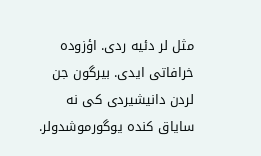مثل لر دئیه ردی. اؤزوده خرافاتی ایدی. بیرگون جن لردن دانیشیردی کی نه سایاق کنده یوگورموشدولر.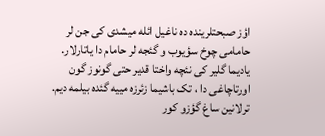اؤز صبحتلرینده ده ناغیل ائله میشدی کی جن لر حامامی چوخ سؤیوب و گئجه لر حامام دا یاتارلار. یادیما گلیر کی نئچه واختا قدیر حتی گونوز گون اورتاچاغی دا ، تک باشیما زئرزه مییه گئده بیلمه دیم.
ترلانین ساغ گؤزو کور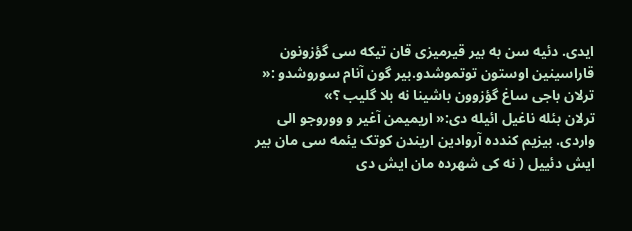ایدی. دئیه سن به بیر قیرمیزی قان تیکه سی گؤزونون قاراسینین اوستون توتموشدو.بیر گون آنام سوروشدو :« ترلان باجی ساغ گؤزوون باشینا نه بلا گلیب ؟»
ترلان بئله ناغیل ائیله دی:« اریمیمن آغیر و ووروجو الی واردی. بیزیم کندده آروادین اریندن کوتک یئمه سی مان بیر ایش دئییل ( نه کی شهرده مان ایش دی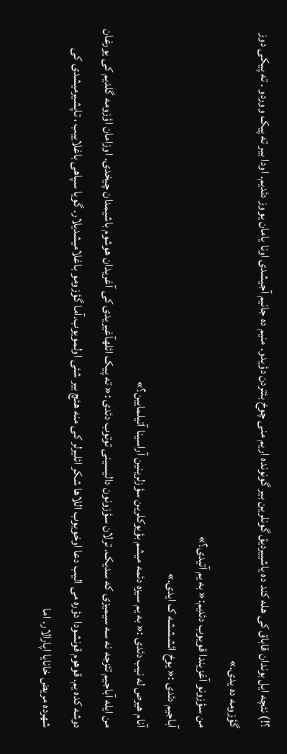؟!) نئچه ایل بوندان قاباق کی هله کند ده یاشییردیق گونلرین بیر گونونده اریم منی چوخ بئتردن دؤیدو. منیم ده جانیم آجیشدی اونا یامان یووز دئدیم. اودا بیر ته پیک ووردو . ته پیکی دوز گؤزومه ده یدی.»
من سؤزونو آغزیندا قویوب دئدیم:« به یم آتیدی؟»
آباجیم دئدی :« یوخ ائشششه ک ایدی.»
آنام هیرص له نیب دئدی :« به یم سیزه دئمه میشم بؤیوکلرین سؤزلرینین آراسینا آتیلمایین؟»
من ایله آباجیم تئزجه نه سه سیمیزی که سدیک. ترلان سؤزونون دالیسینی توتوب دئدی :« ته پیک ائلهآغیریدی کی آغریدان هوشوم باشیمدان چیخدی. اوزامان اؤزومه گلدیم کی یورغان دوشه کده یم. قوهوم قونشودا دؤره می الیب دعا اوخویوب اللاها شکر ائلیرلر کی منه هئچ بیر شئی اولمویوب.آما گؤزومو باغلامیشدیلار. گویا سپاهی باغلاییب ، تاپشیرمیشدی کی شهرده مریض خانایا اپارالار. اما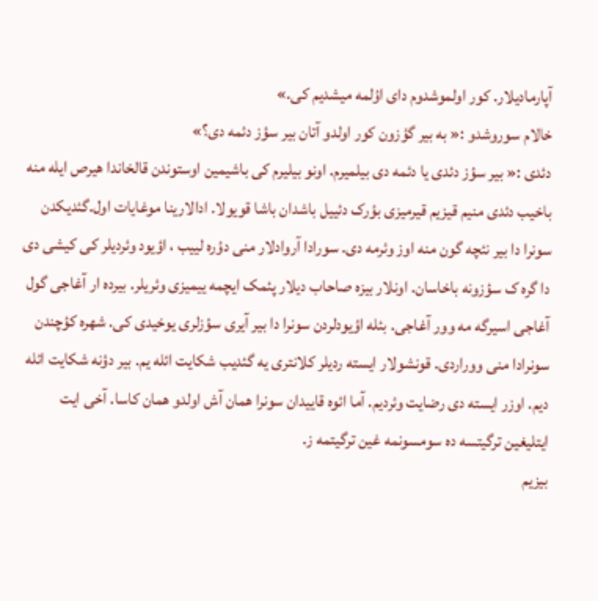آپارمادیلار. کور اولموشدوم دای اؤلمه میشدیم کی.»
خالام سوروشدو :« به بیر گؤزون کور اولدو آتان بیر سؤز دئمه دی؟»
دئدی :« بیر سؤز دئدی یا دئمه دی بیلمیرم. اونو بیلیرم کی باشیمین اوستوندن قالخاندا هیرص ایله منه باخیب دئدی منیم قیزیم قیرمیزی بؤرک دئییل باشدان باشا قویولا. ادالارینا موغایات اول.گئدیکدن سونرا دا بیر نئچه گون منه اوز وئرمه دی. سورادا آروادلار منی دؤره لییب ، اؤیود وئردیلر کی کیشی دی دا گره ک سؤزونه باخاسان. اونلار بیزه صاحاب دیلار پئمک ایچمه ییمیزی وئریلر. بیرده ار آغاجی گول آغاجی اسیرگه مه وور آغاجی. بئله اؤیودلردن سونرا دا بیر آیری سؤزلری یوخیدی کی. شهره کؤچندن سونرادا منی ووراردی. قونشولار ایسته ردیلر کلانتری یه گئدیب شکایت ائله یم. بیر دؤنه شکایت ائله دیم. اوزر ایسته دی رضایت وئردیم. آما ائوه قاییدان سونرا همان آش اولدو همان کاسا. آخی ایت ایتلیغین ترگیتسه ده سومسونمه غین ترگیتمه ز.
بیزیم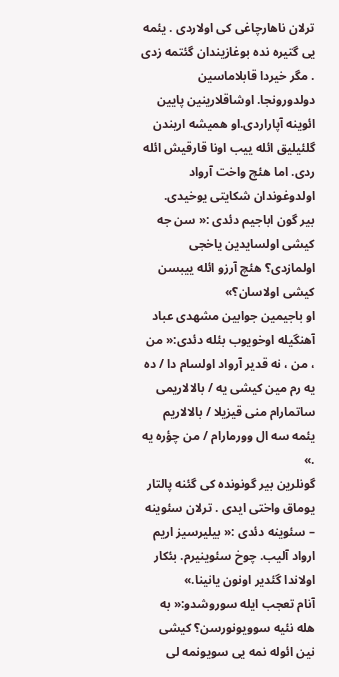ترلان ناهارچاغی کی اولاردی . یئمه یی گتیره نده بوغازیندان گئتمه زدی . مگر خیردا قابلاماسین دولدورونجا. اوشاقلارینین پایین ائوینه آپاراردی.او همیشه اریندن گلئیلیق ائله ییب اونا قارقیش ائله ردی. اما هئچ واخت آرواد اولدوغوندان شکایتی یوخیدی.
بیر گون اباجیم دئدی :« سن جه کیشی اولسایدین یاخجی اولمازدی؟ هئچ آرزو ائله ییبسن کیشی اولاسان؟»
او باجیمین جوابین مشهدی عباد آهنگیله اوخویوب بئله دئدی:« من ، من ، نه قدیر آرواد اولسام دا / ده یه رم مین کیشی یه / بالالاریمی ساتمارام منی قیزیلا / بالالاریم یئمه سه ال وورمارام / من چؤره یه .»
گونلرین بیر گونونده کی گئنه پالتار یوماق واختی ایدی . ترلان سئوینه – سئوینه دئدی :« بیلیرسیز اریم ارواد آلیب. چوخ سئوینیرم. بئکار اولاندا گئدیر اونون یانینا.»
آنام تعجب ایله سوروشدو:« به هله نئیه سوویونورسن؟ کیشی نین ائوله نمه یی سویونمه لی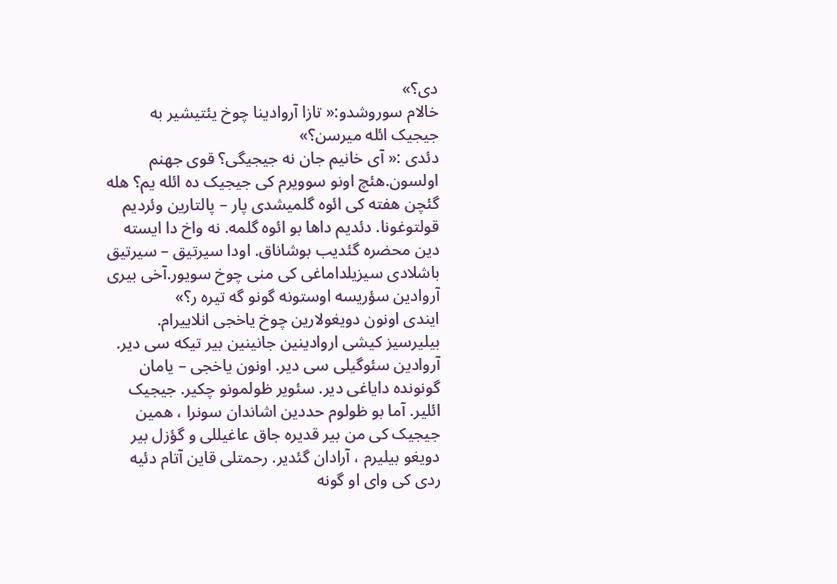دی؟»
خالام سوروشدو:« تازا آروادینا چوخ یئتیشیر به جیجیک ائله میرسن؟»
دئدی :« آی خانیم جان نه جیجیگی؟ قوی جهنم اولسون.هئچ اونو سوویرم کی جیجیک ده ائله یم؟ هله گئچن هفته کی ائوه گلمیشدی پار – پالتارین وئردیم قولتوغونا. دئدیم داها بو ائوه گلمه. نه واخ دا ایسته دین محضره گئدیب بوشاناق. اودا سیرتیق – سیرتیق باشلادی سیزیلداماغی کی منی چوخ سویور.آخی بیری آروادین سؤریسه اوستونه گونو گه تیره ر؟»
ایندی اونون دویغولارین چوخ یاخجی انلاییرام. بیلیرسیز کیشی اروادینین جانینین بیر تیکه سی دیر. آروادین سئوگیلی سی دیر. اونون یاخجی – یامان گونونده دایاغی دیر. سئویر ظولمونو چکیر. جیجیک ائلیر. آما بو ظولوم حددین اشاندان سونرا ، همین جیجیک کی من بیر قدیره جاق عاغیللی و گؤزل بیر دویغو بیلیرم ، آرادان گئدیر. رحمتلی قاین آتام دئیه ردی کی وای او گونه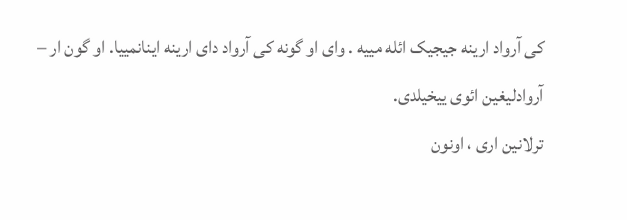کی آرواد ارینه جیجیک ائله مییه . وای او گونه کی آرواد دای ارینه اینانمییا. او گون ار – آروادلیغین ائوی ییخیلدی.
ترلانین اری ، اونون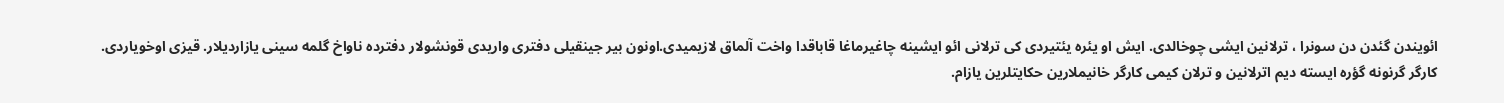ائویندن گئدن دن سونرا ، ترلانین ایشی چوخالدی. ایش او یئره یئتیردی کی ترلانی ائو ایشینه چاغیرماغا قاباقدا واخت آلماق لازیمیدی.اونون بیر جینقیلی دفتری واریدی قونشولار دفترده ناواخ گلمه سینی یازاردیلار. قیزی اوخویاردی.
کارگر گرنونه گؤره ایسته دیم اترلانین و ترلان کیمی کارگر خانیملارین حکایتلرین یازام.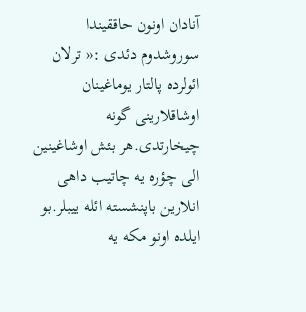آنادان اونون حاققیندا سوروشدوم دئدی :« ترلان ائولرده پالتار یوماغینان اوشاقلارینی گونه چیخارتدی.هر بئش اوشاغینین الی چؤره یه چاتیب داهی انلارین باپنشسته ائله ییبلر.بو ایلده اونو مکه یه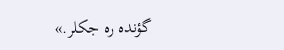گؤنده ره جکلر.»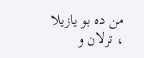من ده بو یازیلا ، ترلان و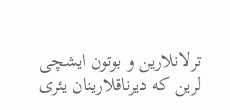ترلانلارین و بوتون ایشچی لرین که دیرناقلارینان یئری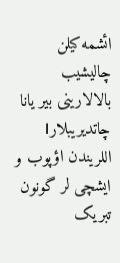ائشمه کیلن چالیشیب بالالارینی بیر یانا چاتدیریبلار। اللریندن اؤپوب و ایشچی لر گونون تبریک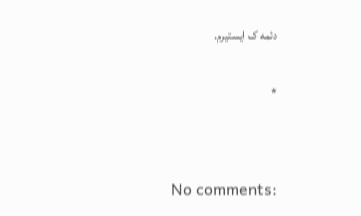دئمه ک ایستیرم.


*




No comments: